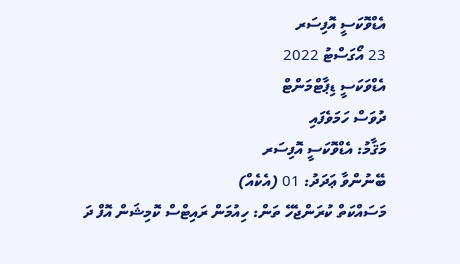އެޑްވޮކަސީ އޮފިސަރ
23 އޯގަސްޓު 2022
އެޑްވަކަސީ ޑިޕާޓްމަންޓް
ދުވަސް ހަމަވެފައި
މަޤާމު: އެޑްވޮކަސީ އޮފިސަރ
ބޭނުންވާ ޢަދަދު: 01 (އެކެއް)
މަސައްކަތް ކުރަންޖެހޭ ތަން: ހިއުމަން ރައިޓްސް ކޮމިޝަން އޮފް ދަ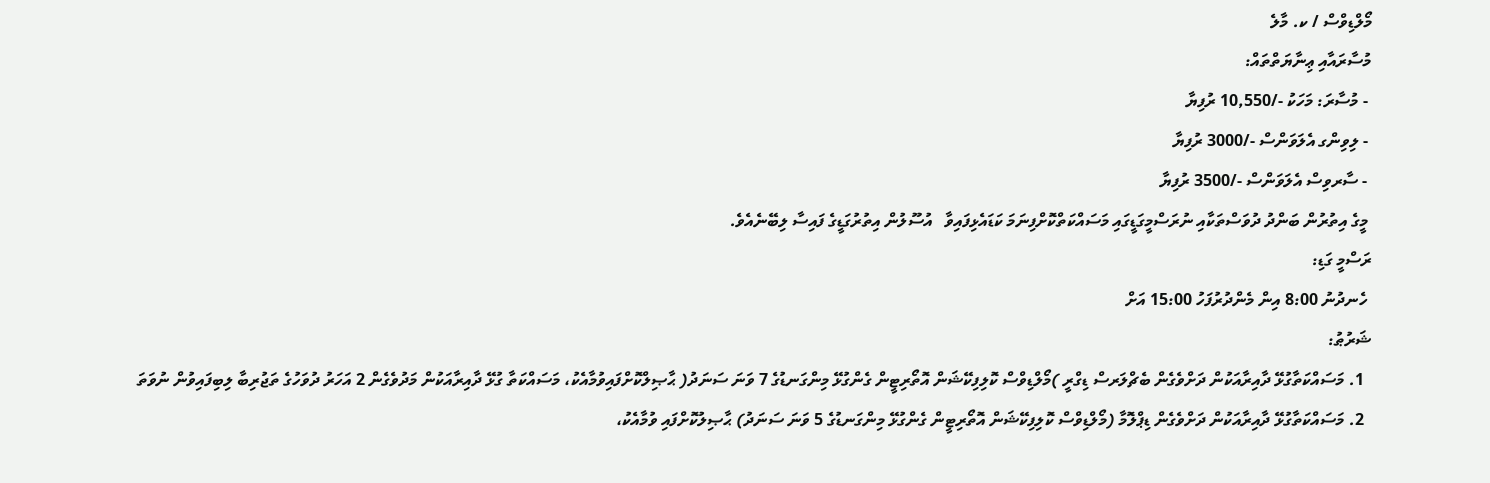މޯލްޑިވްސް / ކ. މާލެ
މުސާރައާއި ޢިނާޔަތްތައް:
 - މުސާރަ: މަހަކު -/10,550 ރުފިޔާ
 - ލިވިންގ އެލަވަންސް -/3000 ރުފިޔާ
 - ސާރވިސް އެލަވަންސް -/3500 ރުފިޔާ
 މީގެ އިތުރުން ބަންދު ދުވަސްތަކާއި ނުރަސްމީގަޑީގައި މަސައްކަތްކޮށްފިނަމަ ކަޑައެޅިފައިވާ   އުސޫލުން އިތުރުގަޑީގެ ފައިސާ ލިބޭނެއެވެ.
ރަސްމީ ގަޑި:
 ހެނދުނު 8:00 އިން މެންދުރުފަހު 15:00 އަށް
ޝަރުޠު:
  1. މަސައްކަތާގުޅޭ ދާއިރާއަކުން ދަށްވެގެން ބެޗްލަރސް ޑިގްރީ )މޯލްޑިވްސް ކޮލިފިކޭޝަން އޮތޯރިޓީން ގެންގުޅޭ މިންގަނޑުގެ 7 ވަނަ ސަނަދު( ޙާޞިލްކޮށްފައިވުމާއެކު، މަސައްކަތާ ގުޅޭ ދާއިރާއަކުން މަދުވެގެން 2 އަހަރު ދުވަހުގެ ތަޖުރިބާ ލިބިފައިވުން ނުވަތަ
  2. މަސައްކަތާގުޅޭ ދާއިރާއަކުން ދަށްވެގެން ޑިޕްލޮމާ (މޯލްޑިވްސް ކޮލިފިކޭޝަން އޮތޯރިޓީން ގެންގުޅޭ މިންގަނޑުގެ 5 ވަނަ ސަނަދު) ޙާޞިލުކޮށްފައި ވުމާއެކު،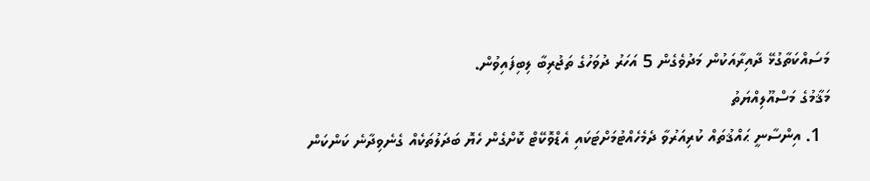މަސައްކަތާގުޅޭ ދާއިރާއަކުން މަދުވެގެން 5 އަހަރު ދުވަހުގެ ތަޖުރިބާ ލިބިފައިވުން.
މަޤާމުގެ މަސްއޫލިއްޔަތު
  1. އިންސާނީ ޙައްޤުތައް ކުރިއަރުވާ ދެމެހެއްޓުމަށްޓަކައި އެޑްވޮކޭޓް ކޮށްގެން ހެޔޮ ބަދަލުތަކެއް ގެނެވިދާނެ ކަންކަން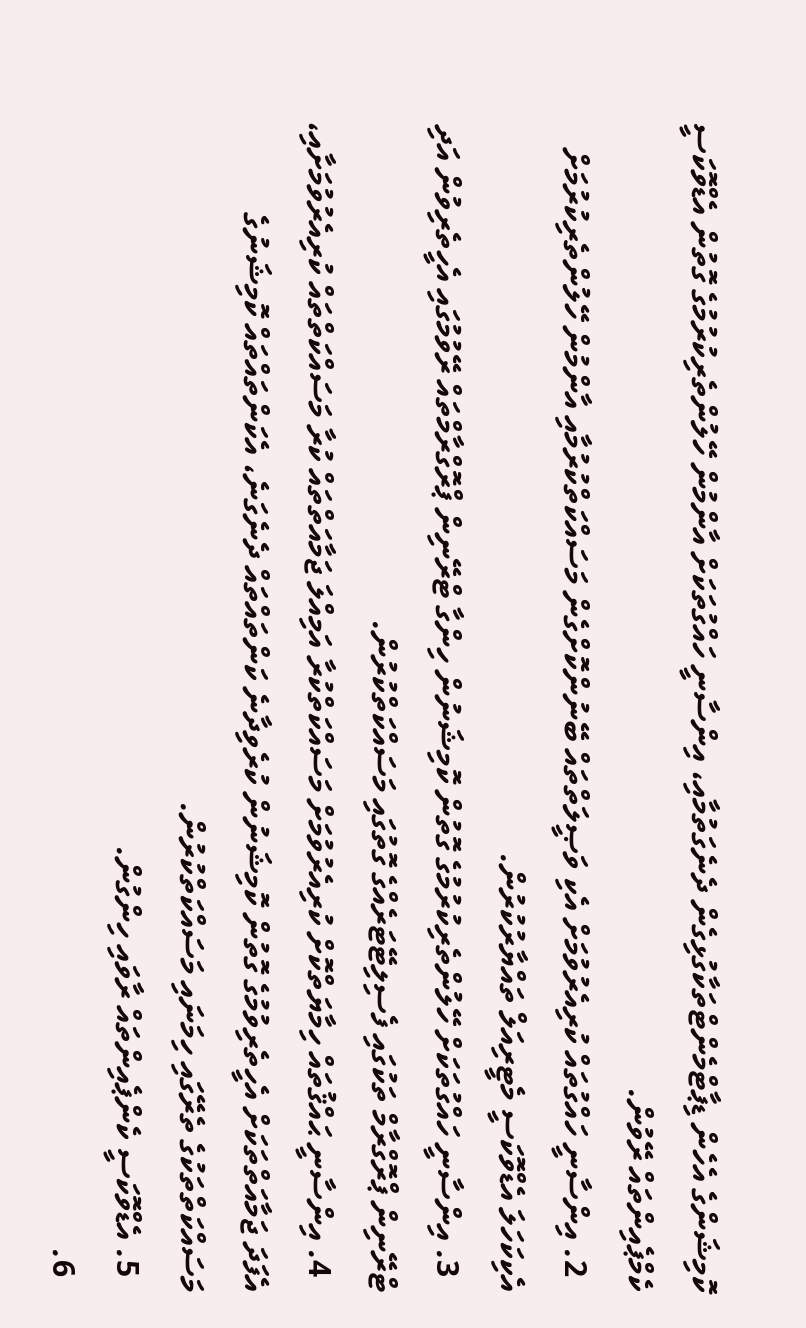ކޮމިޝަންގެ އެހެން ޑިޕާޓްމެންޓްތަކާގުޅިގެން ދެނެގަތުމާއި، އިންސާނީ ހައްގުތަކަށް އާންމުން ހޭލުންތެރިކުރުމުގެ ގޮތުން އެޑްވޮކަސީ ކެމްޕެއިންތައް ރޭވުން.
  2. އިންސާނީ ހައްގުތައް ކުރިއެރުވުމަށް އެކި ވަޞީލަތްތައް ބޭނުންކޮށްގެން މަސައްކަތްކުރުމާއި އާންމުން ހޭލުންތެރިކުރުމަށް އެކިކަހަލަ އެޑްވޮކަސީ މެޓީރިއަލް ތައްޔާރުކުރުން.
  3. އިންސާނީ ހައްގުތަކަށް ހޭލުންތެރިކުރުމުގެ ގޮތުން ކޮމިޝަނުން ހިންގާ ޓްރޭނިން ޕްރޮގްރާމްތައް ރޭވުމުގައި އެހީތެރިވުން އަދި ޓްރޭނިން ޕްރޮގްރާމް ތަކުގައި ފެސިލިޓޭޓަރެއްގެ ގޮތުގައި މަސައްކަތްކުރުން.
  4. އިންސާނީ ޙައްޤުތައް ހިމާޔަތްކޮށް ކުރިއެރުވުމަށް މަސައްކަތްކުރާ އަމިއްލަ ޖަމާއަތްތައް ކުރާ މަސައްކަތްތައް ކުރިއެރުވުމަށާއި، އެފަދަ ޖަމާއަތްތަކަށް އެހީތެރިވުމުގެ ގޮތުން ކޮމިޝަނުން ކުރެވިދާނެ ކަންތައްތައް ދެނެގަނެ، އެކަންތައްތައް ކޮމިޝަނުގެ މަސައްކަތްތަކުގެ ތެރޭގައި ހިމަނައި މަސައްކަތްކުރުން.
  5. އެޑްވޮކަސީ ކެންޕެއިންތައް ރާވައި ހިންގުން.
  6.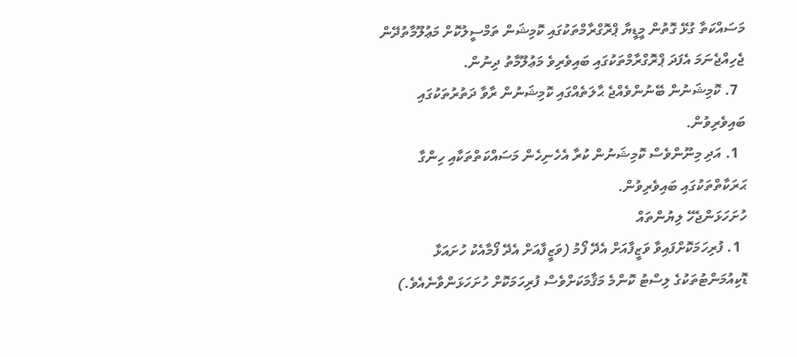މަސައްކަތާ ގުޅޭ ގޮތުން މީޑީޔާ ޕްރޮގްރާމްތަކުގައި ކޮމިޝަން ތަމްސީލުކޮށް މަޢުލޫމާތުދޭން ޖެހިއްޖެނަމަ އެފަދަ ޕްރޮގްރާމްތަކުގައި ބައިވެރިވެ މަޢުލޫމާތު ދިނުން.
  7. ކޮމިޝަނުން ބޭނުންވެއްޖެ ޙާލަތެއްގައި ކޮމިޝަނުން ރާވާ ދަތުރުތަކުގައި ބައިވެރިވުން.
  1. އަދި މިނޫންވެސް ކޮމިޝަނުން ކުރާ އެހެނިހެން މަސައްކަތްތަކާއި ހިންގާ ޙަރަކާތްތަކުގައި ބައިވެރިވުން.
ހުށަހަޅަންޖެހޭ ލިޔުންތައް
  1. ފުރިހަމަކޮށްފައިވާ ވަޒީފާއަށް އެދޭ ފޯމު (ވަޒީފާއަށް އެދޭ ފޯމާއެކު ހުށައަޅާ ޑޮކިއުމަންޓުތަކުގެ ލިސްޓު ކޮންމެ މަޤާމަކަށްވެސް ފުރިހަމަކޮށް ހުށަހަޅަންވާނެއެވެ.)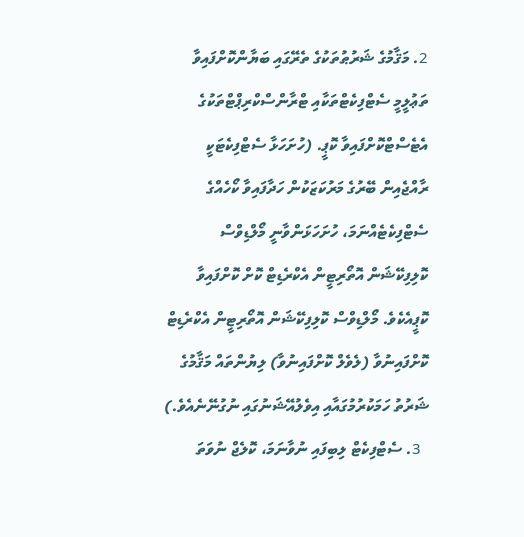2. މަޤާމުގެ ޝަރުޠުތަކުގެ ތެރޭގައި ބަޔާންކޮށްފައިވާ ތަޢުލީމީ ސެޓްފިކެޓްތަކާއި ޓްރާންސްކްރިޕްޓްތަކުގެ އެޓެސްޓްކޮށްފައިވާ ކޮޕީ. (ހުށަހަޅާ ސެޓްފިކެޓަކީ ރާއްޖެއިން ބޭރުގެ މަރުކަޒަކުން ހަދާފައިވާ ކޯހެއްގެ ސެޓްފިކެޓެއްނަމަ، ހުށަހަޅަންވާނީ މޯލްޑިވްސް ކޮލިފިކޭޝަން އޮތޯރިޓީން އެކްރެޑިޓް ކޮށް ކޮށްފައިވާ ކޮޕީއެކެވެ. މޯލްޑިވްސް ކޮލިފިކޭޝަން އޮތޯރިޓީން އެކްރެޑިޓް ކޮށްފައިނުވާ (ލެވެލް ކޮށްފައިނުވާ) ލިޔުންތައް މަޤާމުގެ ޝަރުތު ހަމަކުރުމުގައާއި އިވެލުއޭޝަނުގައި ނުގުނޭނެއެވެ.)
  3. ސެޓްފިކެޓް ލިބިފައި ނުވާނަމަ، ކޮލެޖް ނުވަތަ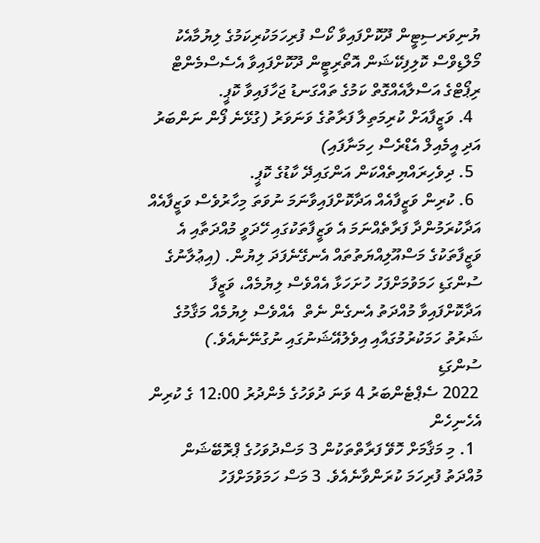ޔުނިވަރސިޓީން ދޫކޮށްފައިވާ ކޯސް ފުރިހަމަކުރިކަމުގެ ލިޔުމާއެކު މޯލްޑިވްސް ކޮލިފިކޭޝަން އޮތޯރިޓީން ދޫކޮށްފައިވާ އެސެސްމެންޓް ރިޕޯޓްގެ އަސްލާއެއްގޮތް ކަމުގެ ތައްގަނޑު ޖަހާފައިވާ ކޮޕީ.
  4. ވަޒީފާއަށް ކުރިމަތިލާ ފަރާތުގެ ވަނަވަރު (ގުޅޭނެ ފޯން ނަންބަރު އަދި އީމެއިލް އެޑްރެސް ހިމަނާފައި)
  5. ދިވެހިރައްޔިތެއްކަން އަންގައިދޭ ކާޑުގެ ކޮޕީ.
  6. ކުރިން ވަޒީފާއެއް އަދާކޮށްފައިވާނަމަ ނުވަތަ މިހާރުވެސް ވަޒީފާއެއް އަދާކުރަމުންދާ ފަރާތެއްނަމަ އެ ވަޒީފާތަކުގައި ހޭދަވީ މުއްދަތާއި އެ ވަޒީފާތަކުގެ މަސްއޫލިއްޔަތުތައް އެނގޭނެފަދަ ލިޔުން. (އިޢުލާނުގެ ސުންގަޑި ހަމަވުމަށްފަހު ހުށަހަޅާ އެއްވެސް ލިޔުމެއް، ވަޒީފާ އަދާކޮށްފައިވާ މުއްދަތު އެނގެން ނެތް  އެއްވެސް ލިޔުމެއް މަޤާމުގެ ޝަރުތު ހަމަކުރުމުގައާއި އިވެލުއޭޝަނުގައި ނުގުނޭނެއެވެ.)
ސުންގަޑި
 2022 ސެޕްޓެންބަރު 4 ވަނަ ދުވަހުގެ މެންދުރު 12:00 ގެ ކުރިން
އެހެނިހެން
  1. މި މަޤާމަށް ހޮވޭ ފަރާތްތަކުން 3 މަސްދުވަހުގެ ޕްރޮބޭޝަން މުއްދަތު ފުރިހަމަ ކުރަންވާނެއެވެ. 3 މަސް ހަމަވުމަށްފަހު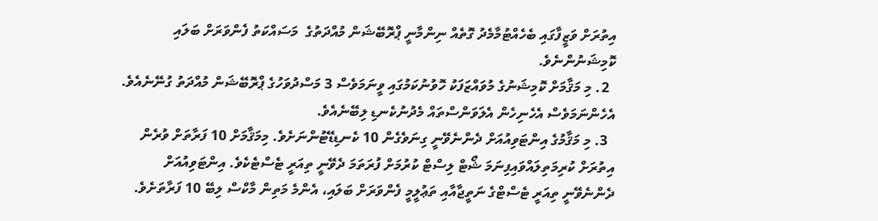އިތުރަށް ވަޒީފާގައި ބެހެއްޓުމާމެދު ގޮތެއް ނިންމާނީ ޕްރޮބޭޝަން މުއްދަތުގެ  މަސައްކަތު ފެންވަރަށް ބަލައި ކޮމިޝަނުންނެވެ.
  2. މި މަޤާމަށް ކޮމިޝަނުގެ މުވައްޒަފަކު ހޮވުނުކަމުގައި ވީނަމަވެސް 3 މަސްދުވަހުގެ ޕްރޮބޭޝަން މުއްދަތު ގުނޭނެއެވެ. އެހެންނަމަވެސް އެހެނިހެން އެލަވަންސްތައް މެދުނުކެނޑި ލިބޭނެއެވެ.
  3. މި މަޤާމުގެ އިންޓަވިއުއަށް ދެންނެވޭނީ ގިނަވެގެން 10 ކެނޑިޑޭޓުންނަށެވެ. މިމަޤާމަށް 10 ފަރާތަށް ވުރެން އިތުރަށް ކުރިމަތިލައްވައިފިނަމަ ޝޯޓް ލިސްޓް ކުރުމަށް ފުރަތަމަ ދެވޭނީ ތިއަރީ ޓެސްޓެކެވެ. އިންޓަވިއުއަށް ދެންނެވޭނީ ތިއަރީ ޓެސްޓްގެ ނަތީޖާއާއި ތަޢުލީމީ ފެންވަރަށް ބަލައި، އެންމެ މަތިން މާކްސް ލިބޭ 10 ފަރާތަށެވެ.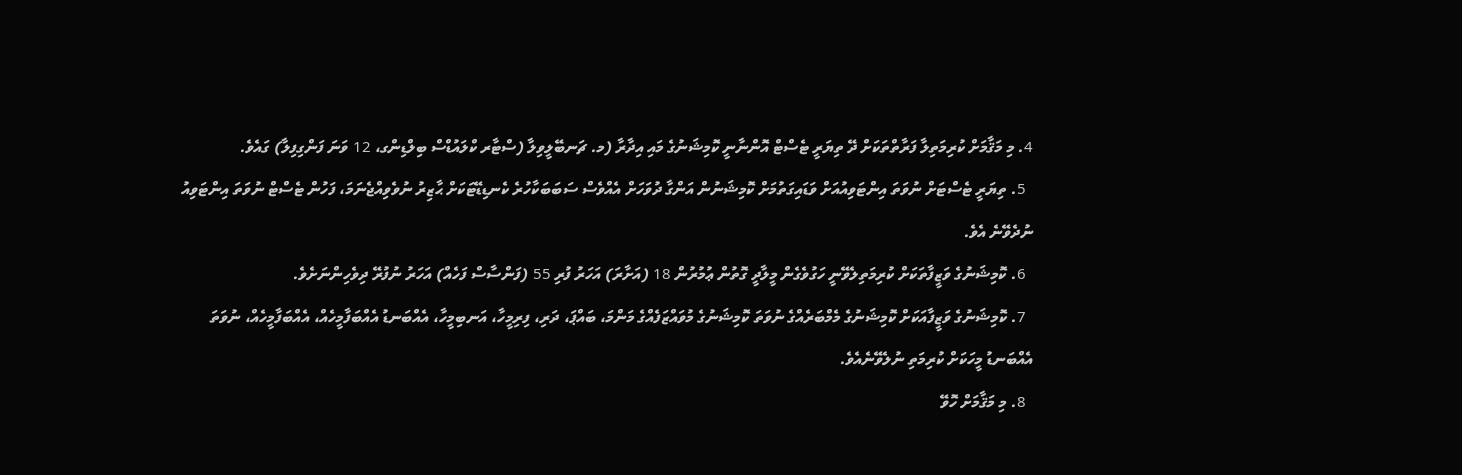4. މި މަޤާމަށް ކުރިމަތިލާ ފަރާތްތަކަށް ދޭ ތިޔަރީ ޓެސްޓް އޮންނާނީ ކޮމިޝަނުގެ މައި އިދާރާ (މ. ޗަނބޭލީވިލާ (ސްޓާރ ކްލައުޑްސް ބިލްޑިންގ، 12 ވަނަ ފަންގިފިލާ) ގައެވެ.
  5. ތިޔަރީ ޓެސްޓަށް ނުވަތަ އިންޓަވިއުއަށް ވަޑައިގަތުމަށް ކޮމިޝަނުން އަންގާ ދުވަހަށް އެއްވެސް ސަބަބަކާހުރެ ކެނޑިޑޭޓަކަށް ޙާޒިރު ނުވެވިއްޖެނަމަ، ފަހުން ޓެސްޓް ނުވަތަ އިންޓަވިއު ނުދެވޭނެ އެވެ.
  6. ކޮމިޝަނުގެ ވަޒީފާތަކަށް ކުރިމަތިލެވޭނީ ހަގުވެގެން މީލާދީ ގޮތުން ޢުމުރުން 18 (އަށާރަ) އަހަރު ފުރި 55 (ފަންސާސް ފަހެއް) އަހަރު ނުފުރޭ ދިވެހިންނަށެވެ.
  7. ކޮމިޝަނުގެ ވަޒީފާއަކަށް ކޮމިޝަނުގެ މެމްބަރެއްގެ ނުވަތަ ކޮމިޝަނުގެ މުވައްޒަފެއްގެ މަންމަ، ބައްޕަ، ދަރި، ފިރިމީހާ، އަނބިމީހާ، އެއްބަނޑު އެއްބަފާމީހެއް، އެއްބަފާމީހެއް، ނުވަތަ އެއްބަނޑު މީހަކަށް ކުރިމަތި ނުލެވޭނެއެވެ.
  8. މި މަޤާމަށް ހޮވޭ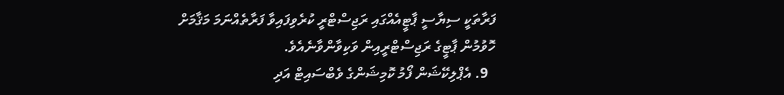ފަރާތަކީ ސިޔާސީ ޕާޓީއެއްގައި ރަޖިސްޓްރީ ކުރެވިފައިވާ ފަރާތެއްނަމަ މަޤާމަށް ހޮވުމުން ޕާޓީގެ ރަޖިސްޓްރީއިން ވަކިވާންވާނެއެވެ.
  9. އެޕްލިކޭޝަން ފޯމު ކޮމިޝަންގެ ވެބްސައިޓް އަދި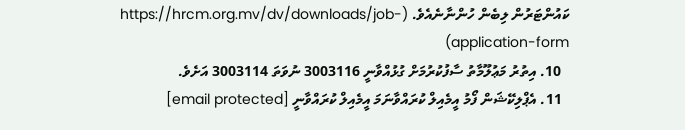ކައުންޓަރުން ލިބެން ހުންނާނެއެވެ. (https://hrcm.org.mv/dv/downloads/job-application-form)
  10. އިތުރު މަޢުލޫމާތު ސާފުކުރުމަށް ގުޅުއްވާނީ 3003116 ނުވަތަ 3003114 އަށެވެ.
  11. އެޕްލިކޭޝަން ފޯމު އީމެއިލް ކުރައްވާނަމަ އީމެއިލް ކުރައްވާނީ [email protected]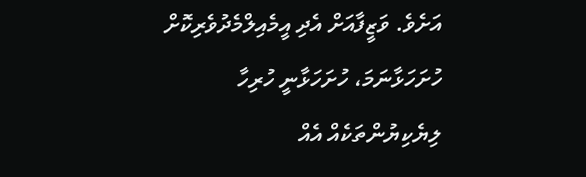އަށެވެ. ވަޒީފާއަށް އެދި އީމެއިލްމެދުވެރިކޮށް ހުށަހަޅާނަމަ، ހުށަހަޅާނީ ހުރިހާ ލިޔެކިޔުންތަކެއް އެއް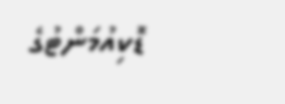ޑޮކިއުމަންޓުގެ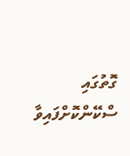ގޮތުގައި ސްކޭންކޮށްފައިވާ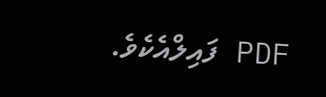PDF ފައިލްއެކެވެ.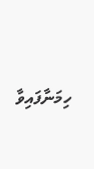ހިމަނާފައިވާ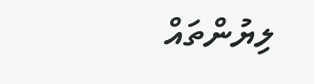ލިޔުންތައް